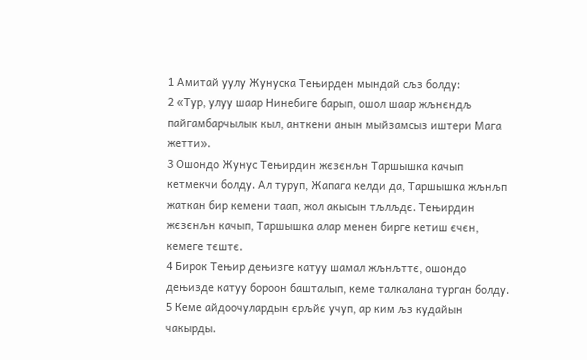1 Амитай уулу Жунуска Тењирден мындай сљз болду:
2 «Тур, улуу шаар Нинебиге барып, ошол шаар жљнєндљ пайгамбарчылык кыл, анткени анын мыйзамсыз иштери Мага жетти».
3 Ошондо Жунус Тењирдин жєзєнљн Таршышка качып кетмекчи болду. Ал туруп, Жапага келди да, Таршышка жљнљп жаткан бир кемени таап, жол акысын тљлљдє. Тењирдин жєзєнљн качып, Таршышка алар менен бирге кетиш єчєн, кемеге тєштє.
4 Бирок Тењир дењизге катуу шамал жљнљттє, ошондо дењизде катуу бороон башталып, кеме талкалана турган болду.
5 Кеме айдоочулардын єрљйє учуп, ар ким љз кудайын чакырды.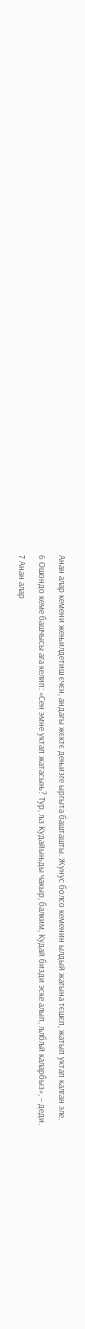Анан алар кемени жењилдетиш єчєн, андагы жєктє дењизге ыргыта башташты. Жунус болсо кеменин ылдый жагына тєшєп, жатып уктап калган эле.
6 Ошондо кеме башчысы ага келип: «Сен эмне уктап жатасыњ? Тур, љз Кудайыњды чакыр, балким, Кудай бизди эске алып, љлбљй каларбыз», – деди.
7 Анан алар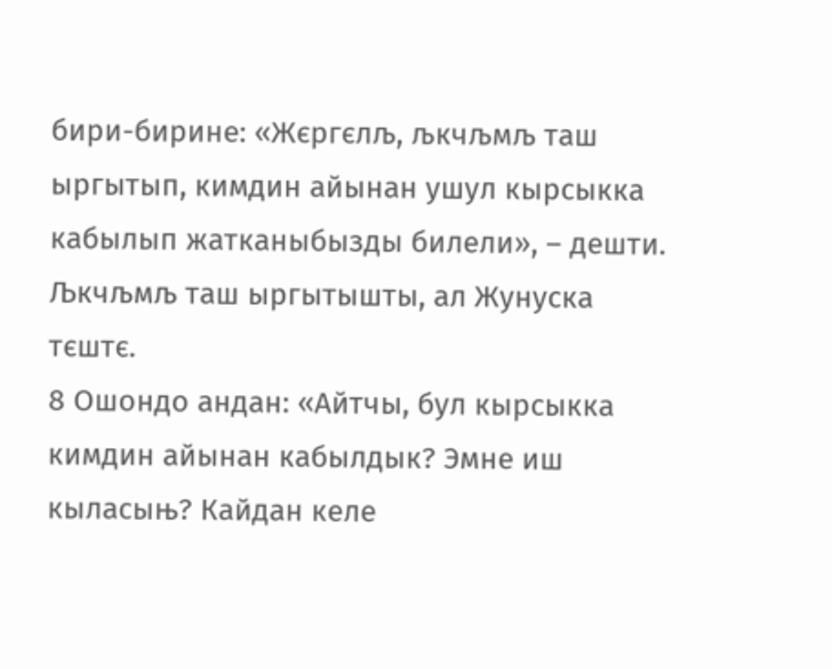бири-бирине: «Жєргєлљ, љкчљмљ таш ыргытып, кимдин айынан ушул кырсыкка кабылып жатканыбызды билели», – дешти. Љкчљмљ таш ыргытышты, ал Жунуска тєштє.
8 Ошондо андан: «Айтчы, бул кырсыкка кимдин айынан кабылдык? Эмне иш кыласыњ? Кайдан келе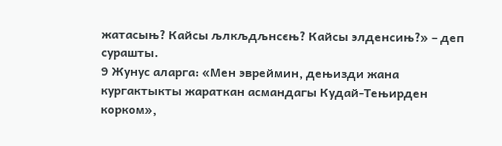жатасыњ? Кайсы љлкљдљнсєњ? Кайсы элденсињ?» – деп сурашты.
9 Жунус аларга: «Мен эвреймин, дењизди жана кургактыкты жараткан асмандагы Кудай-Тењирден корком»,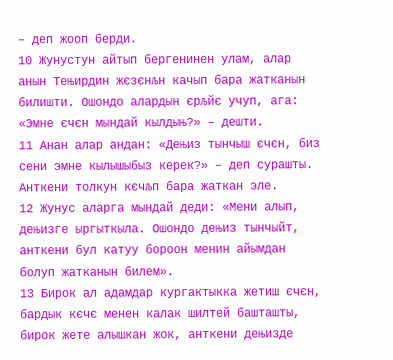– деп жооп берди.
10 Жунустун айтып бергенинен улам, алар анын Тењирдин жєзєнљн качып бара жатканын билишти. Ошондо алардын єрљйє учуп, ага: «Эмне єчєн мындай кылдыњ?» – дешти.
11 Анан алар андан: «Дењиз тынчыш єчєн, биз сени эмне кылышыбыз керек?» – деп сурашты. Анткени толкун кєчљп бара жаткан эле.
12 Жунус аларга мындай деди: «Мени алып, дењизге ыргыткыла. Ошондо дењиз тынчыйт, анткени бул катуу бороон менин айымдан болуп жатканын билем».
13 Бирок ал адамдар кургактыкка жетиш єчєн, бардык кєчє менен калак шилтей башташты, бирок жете алышкан жок, анткени дењизде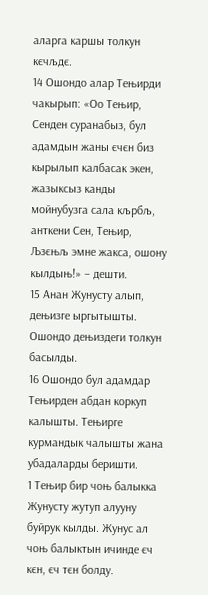аларга каршы толкун кєчљдє.
14 Ошондо алар Тењирди чакырып: «Оо Тењир, Сенден суранабыз, бул адамдын жаны єчєн биз кырылып калбасак экен, жазыксыз канды мойнубузга сала кљрбљ, анткени Сен, Тењир, Љзєњљ эмне жакса, ошону кылдыњ!» – дешти.
15 Анан Жунусту алып, дењизге ыргытышты. Ошондо дењиздеги толкун басылды.
16 Ошондо бул адамдар Тењирден абдан коркуп калышты. Тењирге курмандык чалышты жана убадаларды беришти.
1 Тењир бир чоњ балыкка Жунусту жутуп алууну буйрук кылды. Жунус ал чоњ балыктын ичинде єч кєн, єч тєн болду.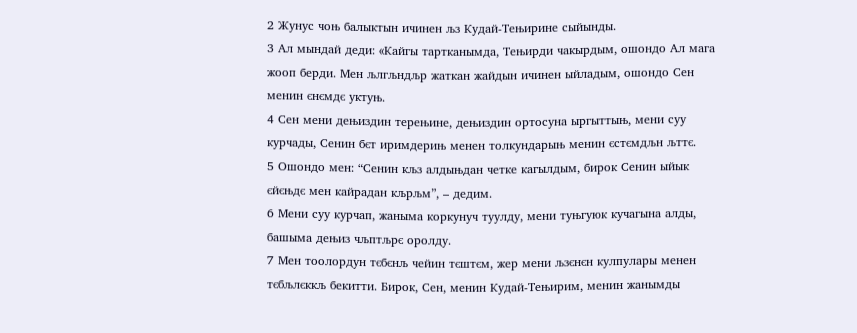2 Жунус чоњ балыктын ичинен љз Кудай-Тењирине сыйынды.
3 Ал мындай деди: «Кайгы тартканымда, Тењирди чакырдым, ошондо Ал мага жооп берди. Мен љлгљндљр жаткан жайдын ичинен ыйладым, ошондо Сен менин єнємдє уктуњ.
4 Сен мени дењиздин терењине, дењиздин ортосуна ыргыттыњ, мени суу курчады, Сенин бєт иримдерињ менен толкундарыњ менин єстємдљн љттє.
5 Ошондо мен: “Сенин кљз алдыњдан четке кагылдым, бирок Сенин ыйык єйєњдє мен кайрадан кљрљм”, – дедим.
6 Мени суу курчап, жаныма коркунуч туулду, мени туњгуюк кучагына алды, башыма дењиз чљптљрє оролду.
7 Мен тоолордун тєбєнљ чейин тєштєм, жер мени љзєнєн кулпулары менен тєбљлєккљ бекитти. Бирок, Сен, менин Кудай-Тењирим, менин жанымды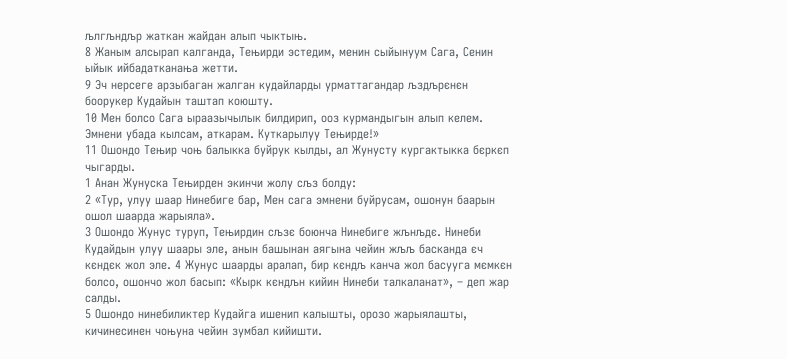љлгљндљр жаткан жайдан алып чыктыњ.
8 Жаным алсырап калганда, Тењирди эстедим, менин сыйынуум Сага, Сенин ыйык ийбадатканања жетти.
9 Эч нерсеге арзыбаган жалган кудайларды урматтагандар љздљрєнєн боорукер Кудайын таштап коюшту.
10 Мен болсо Сага ыраазычылык билдирип, ооз курмандыгын алып келем. Эмнени убада кылсам, аткарам. Куткарылуу Тењирде!»
11 Ошондо Тењир чоњ балыкка буйрук кылды, ал Жунусту кургактыкка бєркєп чыгарды.
1 Анан Жунуска Тењирден экинчи жолу сљз болду:
2 «Тур, улуу шаар Нинебиге бар, Мен сага эмнени буйрусам, ошонун баарын ошол шаарда жарыяла».
3 Ошондо Жунус туруп, Тењирдин сљзє боюнча Нинебиге жљнљдє. Нинеби Кудайдын улуу шаары эле, анын башынан аягына чейин жљљ басканда єч кєндєк жол эле. 4 Жунус шаарды аралап, бир кєндљ канча жол басууга мємкєн болсо, ошончо жол басып: «Кырк кєндљн кийин Нинеби талкаланат», – деп жар салды.
5 Ошондо нинебиликтер Кудайга ишенип калышты, орозо жарыялашты, кичинесинен чоњуна чейин зумбал кийишти.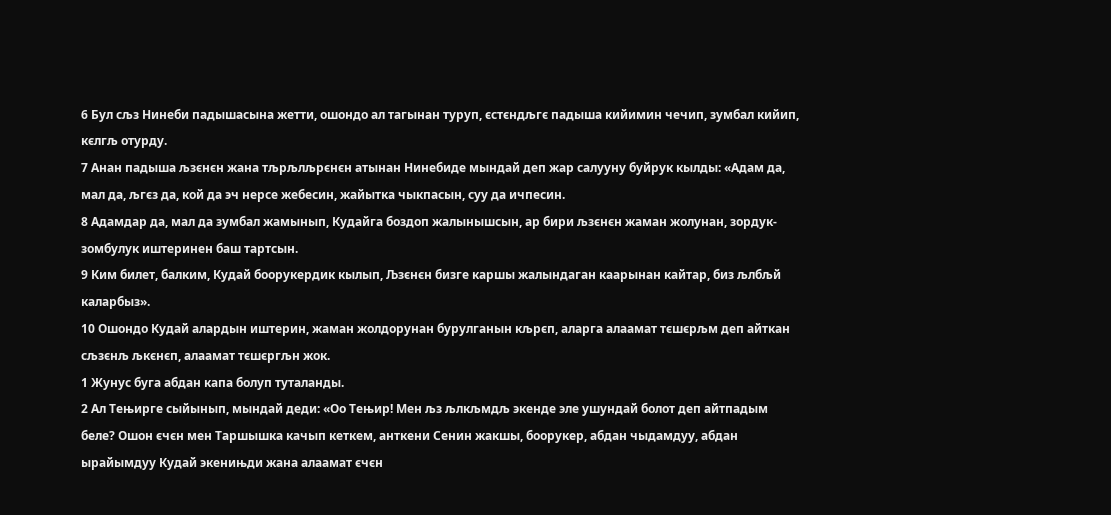6 Бул сљз Нинеби падышасына жетти, ошондо ал тагынан туруп, єстєндљгє падыша кийимин чечип, зумбал кийип, кєлгљ отурду.
7 Анан падыша љзєнєн жана тљрљлљрєнєн атынан Нинебиде мындай деп жар салууну буйрук кылды: «Адам да, мал да, љгєз да, кой да эч нерсе жебесин, жайытка чыкпасын, суу да ичпесин.
8 Адамдар да, мал да зумбал жамынып, Кудайга боздоп жалынышсын, ар бири љзєнєн жаман жолунан, зордук-зомбулук иштеринен баш тартсын.
9 Ким билет, балким, Кудай боорукердик кылып, Љзєнєн бизге каршы жалындаган каарынан кайтар, биз љлбљй каларбыз».
10 Ошондо Кудай алардын иштерин, жаман жолдорунан бурулганын кљрєп, аларга алаамат тєшєрљм деп айткан сљзєнљ љкєнєп, алаамат тєшєргљн жок.
1 Жунус буга абдан капа болуп туталанды.
2 Ал Тењирге сыйынып, мындай деди: «Оо Тењир! Мен љз љлкљмдљ экенде эле ушундай болот деп айтпадым беле? Ошон єчєн мен Таршышка качып кеткем, анткени Сенин жакшы, боорукер, абдан чыдамдуу, абдан ырайымдуу Кудай экенињди жана алаамат єчєн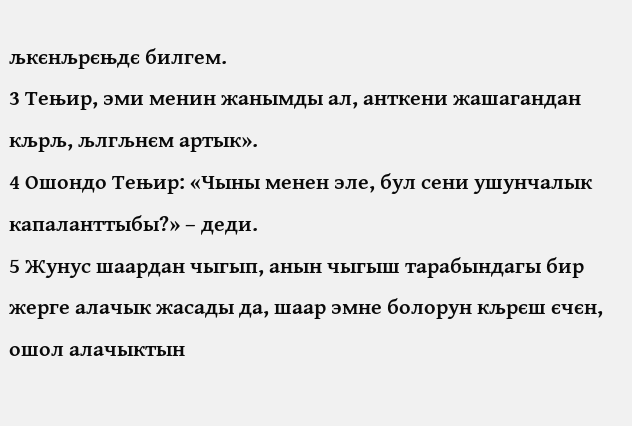љкєнљрєњдє билгем.
3 Тењир, эми менин жанымды ал, анткени жашагандан кљрљ, љлгљнєм артык».
4 Ошондо Тењир: «Чыны менен эле, бул сени ушунчалык капаланттыбы?» – деди.
5 Жунус шаардан чыгып, анын чыгыш тарабындагы бир жерге алачык жасады да, шаар эмне болорун кљрєш єчєн, ошол алачыктын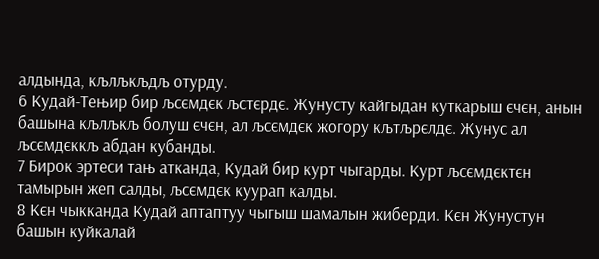алдында, кљлљкљдљ отурду.
6 Кудай-Тењир бир љсємдєк љстєрдє. Жунусту кайгыдан куткарыш єчєн, анын башына кљлљкљ болуш єчєн, ал љсємдєк жогору кљтљрєлдє. Жунус ал љсємдєккљ абдан кубанды.
7 Бирок эртеси тањ атканда, Кудай бир курт чыгарды. Курт љсємдєктєн тамырын жеп салды, љсємдєк куурап калды.
8 Кєн чыкканда Кудай аптаптуу чыгыш шамалын жиберди. Кєн Жунустун башын куйкалай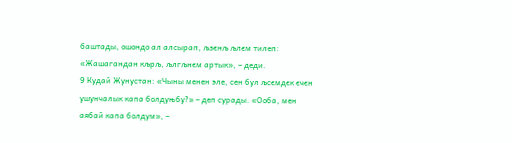баштады, ошондо ал алсырап, љзєнљ љлєм тилеп: «Жашагандан кљрљ, љлгљнєм артык», – деди.
9 Кудай Жунустан: «Чыны менен эле, сен бул љсємдєк єчєн ушунчалык капа болдуњбу?» – деп сурады. «Ооба, мен аябай капа болдум», –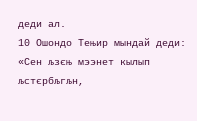деди ал.
10 Ошондо Тењир мындай деди: «Сен љзєњ мээнет кылып љстєрбљгљн,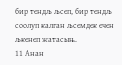бир тєндљ љсєп, бир тєндљ соолуп калган љсємдєк єчєн љкєнєп жатасыњ.
11 Анан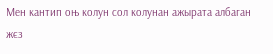Мен кантип оњ колун сол колунан ажырата албаган жєз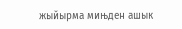жыйырма мињден ашык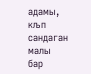адамы, кљп сандаган малы бар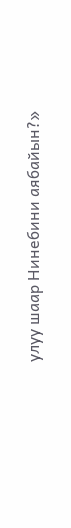улуу шаар Нинебини аябайын?»